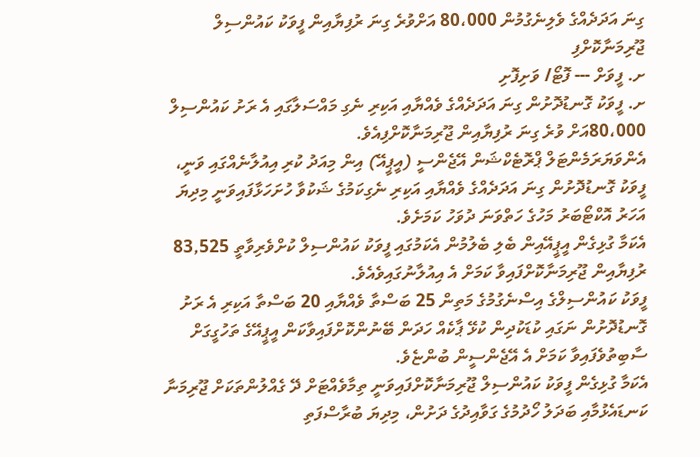ގިނަ އަދަދެއްގެ ވެލިނެގުމުން 80،000 އަށްވުރެ ގިނަ ރުފިޔާއިން ފީވަކު ކައުންސިލް ޖޫރިމަނާކޮށްފި
ށ. ފީވަށް --- ފޮޓޯ/ ވަށިފޮށި
ށ. ފީވަކު ގޮނޑުދޮށުން ގިނަ އަދަދެއްގެ ވެއްޔާއި އަކިރި ނެގި މައްސަލާގައި އެ ރަށު ކައުންސިލް 80،000އަށް ވުރެ ގިނަ ރުފިޔާއިން ޖޫރިމަނާކޮށްފިއެވެ.
އެންވަޔަރަމެންޓަލް ޕްރޮޓެކްޝަން އޭޖެންސީ (އީޕީއޭ) އިން މިއަދު ކުރި އިއުލާނެއްގައި ވަނީ، ފީވަކު ގޮނޑުދޮށުން ގިނަ އަދަދެއްގެ ވެއްޔާއި އަކިރި ނެގިކަމުގެ ޝަކުވާ ހުށަހަޅާފައިވަނީ މިދިޔަ އަހަރު އޮކްޓޯބަރު މަހުގެ ހަތްވަނަ ދުވަހު ކަމަށެވެ.
އެކަމާ ގުޅިގެން އީޕީއޭއިން ބެލި ބެލުމުން އެކަމުގައި ފީވަކު ކައުންސިލް ކުށްވެރިވާތީ 83,525 ރުފިޔާއިން ޖޫރިމަނާކޮށްފައިވާ ކަމަށް އެ އިއުލާނުގައިވެއެވެ.
ފީވަކު ކައުންސިލްގެ އިސްނެގުމުގެ މަތިން 25 ބަސްތާ ވެއްޔާއި 20 ބަސްތާ އަކިރި އެ ރަށު ގޮނޑުދޮށުން ނަގައި ކުޑަކުދިން ކުޅޭ ޕާކެއް ހަދަން ބޭނުންކޮށްފައިވާކަން އީޕީއޭގެ ތަހުގީގަށް ސާބިތުވެފައިވާ ކަމަށް އެ އޭޖެންސީން ބުންޏެވެ.
އެކަމާ ގުޅިގެން ފީވަކު ކައުންސިލް ޖޫރިމަނާކޮށްފައިވަނީ ތިމާވެއްޓަށް ދޭ ގެއްލުންތަކަށް ޖޫރިމަނާ ކަނޑައެޅުމާއި ބަދަލު ހޯދުމުގެ ގަވާއިދުގެ ދަށުން، މިދިޔަ ބުރާސްފަތި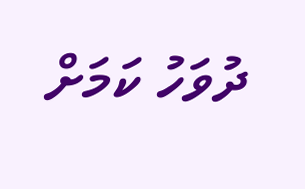ދުވަހު ކަމަށް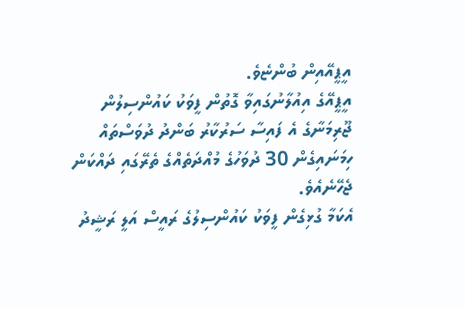އީޕީއޭއިން ބުންޏެވެ.
އީޕީއޭގެ އިއުލާނުގައިވާ ގޮތުން ފީވަކު ކައުންސިލުން ޖޫރިމަނާގެ އެ ފައިސާ ސަރުކާރު ބަންދު ދުވަސްތައް ހިމަނައިގެން 30 ދުވަހުގެ މުއްދަތެއްގެ ތެރޭގައި ދައްކަން ޖެހޭނެއެވެ.
އެކަމާ ގުޅިގެން ފީވަކު ކައުންސިލުގެ ރައީސް އަލީ ރަޝީދު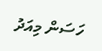ހަސަން މިއަދު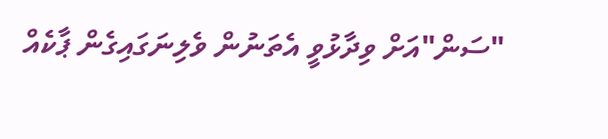"ސަން"އަށް ވިދާޅުވީ އެތަނުން ވެލިނަގައިގެން ޕާކެއް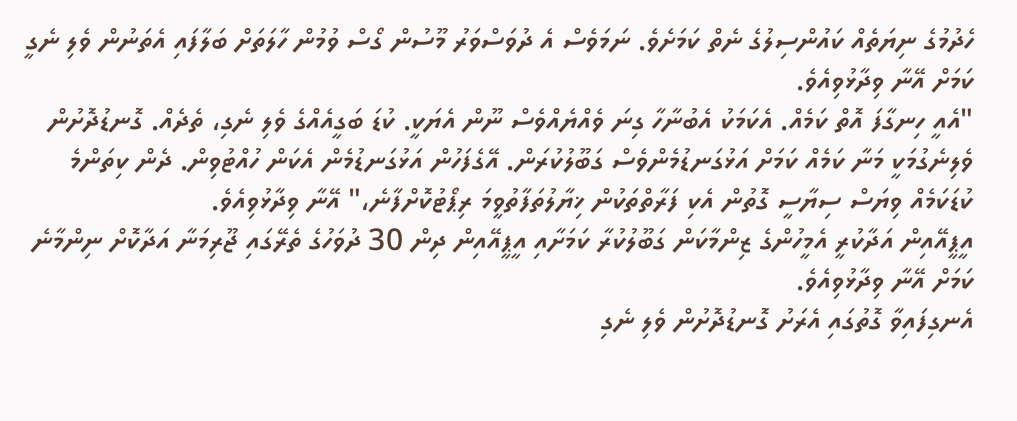ހެދުމުގެ ނިޔަތެއް ކައުންސިލުގެ ނެތް ކަމަށެވެ. ނަމަވެސް އެ ދުވަސްވަރު މޫސުން ގޯސް ވުމުން ހާލަތަށް ބަލާފައި އެތަނުން ވެލި ނެގީ ކަމަށް އޭނާ ވިދާޅުވިއެވެ.
"އެއީ ހިނގާފަ އޮތް ކަމެއް. އެކަމަކު އެބުނާހާ ގިނަ ވެއްޔެއްވެސް ނޫން އެޔަކީ. ކުޑަ ބަގީއެއްގެ ވެލި ނެގި، ތެދެއް. ގޮނޑުދޮށުން ވެލިނެގުމަކީ މަނާ ކަމެއް ކަމަށް އަޅުގަނޑުމެންވެސް ގަބޫލުކުރަން. އޭގެފަހުން އަޅުގަނޑުމެން އެކަން ހުއްޓުވިން. ދެން ކިތަންމެ ކުޑަކަމެއް ވިޔަސް ސިޔާސީ ގޮތުން އެކި ފަރާތްތަކުން ޚިޔާލުތަފާތުވީމަ ރިޕޯޓުކޮށްފާނެ،" އޭނާ ވިދާޅުވިއެވެ.
އީޕީއޭއިން އަދާކުރީ އެމީހުންގެ ޒިންމާކަން ގަބޫލުކުރާ ކަމަށާއި އީޕީއޭއިން ދިން 30 ދުވަހުގެ ތެރޭގައި ޖޫރިމަނާ އަދާކޮށް ނިންމާނެ ކަމަށް އޭނާ ވިދާޅުވިއެވެ.
އެނގިފައިވާ ގޮތުގައި އެރަށު ގޮނޑުދޮށުން ވެލި ނެގި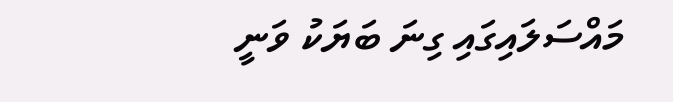މައްސަލައިގައި ގިނަ ބަޔަކު ވަނީ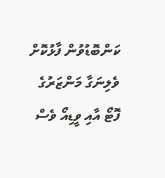ކަންބޮޑުވުން ފާޅުކޮށް ވެލިނަގާ މަންޒަރުގެ ފޮޓޯ އާއި ވީޑިއޯ ވެސް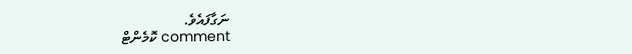ނަގާފައެވެ.
comment ކޮމެންޓް